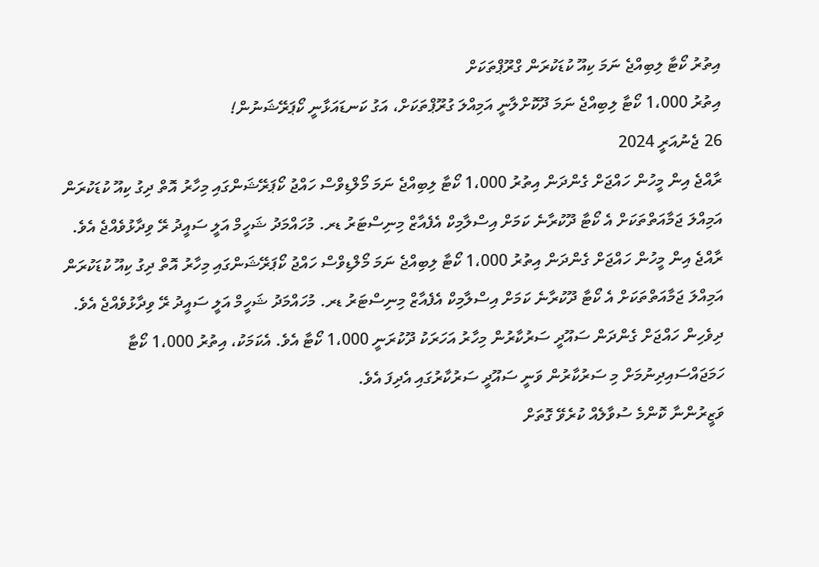އިތުރު ކޯޓާ ލިބިއްޖެ ނަމަ ކިއޫ ކުޑަކުރަން ގްރޫޕްތަކަށް
އިތުރު 1،000 ކޯޓާ ލިބިއްޖެ ނަމަ ދޫކޮށްލާނީ އަމިއްލަ ގުރޫޕްތަކަށް، އަގު ކަނޑައަޅާނީ ކޯޕަރޭޝަނުން!
26 ޖެނުއަރީ 2024
ރާއްޖެ އިން މީހުން ހައްޖަށް ގެންދަން އިތުރު 1،000 ކޯޓާ ލިބިއްޖެ ނަމަ މޯލްޑިވްސް ހައްޖު ކޯޕަރޭޝަންގައި މިހާރު އޮތް ދިގު ކިއޫ ކުޑަކުރަން އަމިއްލަ ޖަމާއަތްތަކަށް އެ ކޯޓާ ދޫކުރާނެ ކަމަށް އިސްލާމިކް އެފެއާޒް މިނިސްޓަރު ޑރ. މުހައްމަދު ޝަހީމް އަލީ ސައީދު ރޭ ވިދާޅުވެއްޖެ އެވެ.
ރާއްޖެ އިން މީހުން ހައްޖަށް ގެންދަން އިތުރު 1،000 ކޯޓާ ލިބިއްޖެ ނަމަ މޯލްޑިވްސް ހައްޖު ކޯޕަރޭޝަންގައި މިހާރު އޮތް ދިގު ކިއޫ ކުޑަކުރަން އަމިއްލަ ޖަމާއަތްތަކަށް އެ ކޯޓާ ދޫކުރާނެ ކަމަށް އިސްލާމިކް އެފެއާޒް މިނިސްޓަރު ޑރ. މުހައްމަދު ޝަހީމް އަލީ ސައީދު ރޭ ވިދާޅުވެއްޖެ އެވެ.
ދިވެހިން ހައްޖަށް ގެންދަން ސައޫދީ ސަރުކާރުން މިހާރު އަހަރަކު ދޫކުރަނީ 1،000 ކޯޓާ އެވެ. އެކަމަކު، އިތުރު 1،000 ކޯޓާ ހަމަޖައްސައިދިނުމަށް މި ސަރުކާރުން ވަނީ ސައޫދީ ސަރުކާރުގައި އެދިފަ އެވެ.
ވަޒީރުންނާ ކޮންމެ ސުވާލެއް ކުރެވޭ ގޮތަށް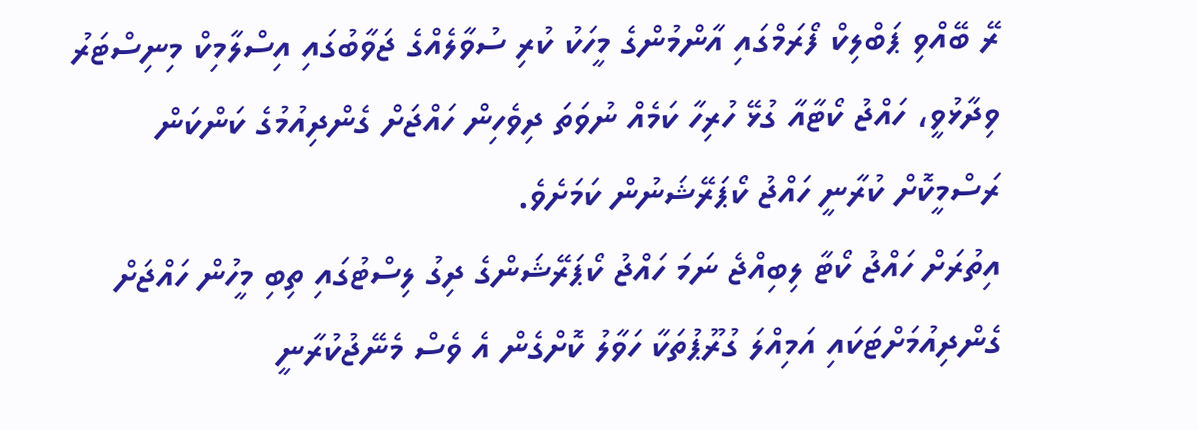ރޭ ބޭއްވި ޕަބްލިކް ފޯރަމްގައި އާންމުންގެ މީހަކު ކުރި ސުވާލެއްގެ ޖަވާބުގައި އިސްލާމިކް މިނިސްޓަރު ވިދާޅުވީ، ހައްޖު ކޯޓާއާ ގުޅޭ ހުރިހާ ކަމެއް ނުވަތަ ދިވެހިން ހައްޖަށް ގެންދިއުމުގެ ކަންކަން ރަސްމީކޮށް ކުރާނީ ހައްޖު ކޯޕަރޭޝަނުން ކަމަށެވެ.
އިތުރަށް ހައްޖު ކޯޓާ ލިބިއްޖެ ނަމަ ހައްޖު ކޯޕަރޭޝަންގެ ދިގު ލިސްޓުގައި ތިބި މީހުން ހައްޖަށް ގެންދިއުމަށްޓަކައި އަމިއްލަ ގުރޫޕުތަކާ ހަވާލު ކޮށްގެން އެ ވެސް މެނޭޖުކުރާނީ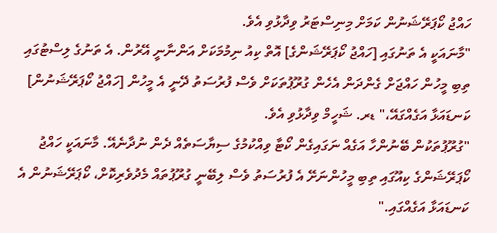ހައްޖު ކޯޕަރޭޝަނުން ކަމަށް މިނިސްޓަރު ވިދާޅުވި އެވެ.
"މާނައަކީ އެ ތަނުގައި [ހައްޖު ކޯޕަރޭޝަންގެ] އޮތް ކިއު ނިމުމަކަށް އަންނާނީ އޭރުން. އެ ތަނުގެ ލިސްޓުގައި ތިބި މީހުން ހައްޖަށް ގެންދަން އެހެން ގުރޫޕުތަކަށް ވެސް ފުރުސަތު ދޭނީ އެ މީހުން [ހައްޖު ކޯޕަރޭޝަނުން] ކަނޑައަޅާ އަގެއްގައޭ،" ޑރ. ޝަހީމް ވިދާޅުވި އެވެ.
"ގުރޫޕުތަކުން ބޭނުންހާ އަގެއް ނަގައިގެން ކޯޓާ ވިއްކުމުގެ ސިޔާސަތެއް ދެން ނުދާނެއޭ. މާނައަކީ ހައްޖު ކޯޕަރޭޝަންގެ ކިއޫގައި ތިބި މީހުންނަށޭ އެ ފުރުސަތު ވެސް ލިބޭނީ ގުރޫޕުތައް މެދުވެރިކޮށް، ކޯޕަރޭޝަނުން އެ ކަނޑައަޅާ އަގެއްގައި."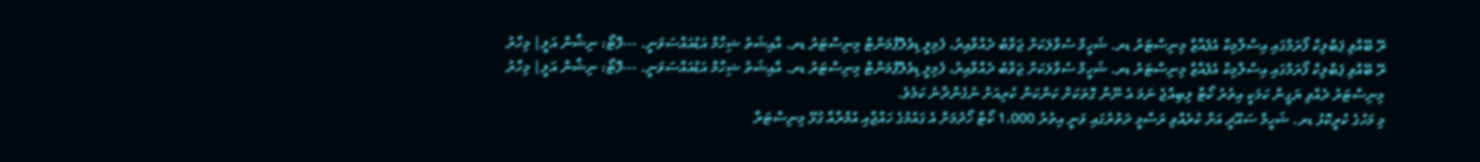ރޭ ބޭއްވި ޕަބްލިކް ފޯރަމްގައި އިސްލާމިކް އެފެއާޒް މިނިސްޓަރު ޑރ. ޝަހީމް ސުވާލަކަށް ޖަވާބު ދެއްވާއިރު، ފެމިލީ ޑިވެލޮޕްމަންޓް މިނިސްޓަރު ޑރ. އާއިޝަތު ޝިހާމް އަޑުއައްސަވަނީ. ---ފޮޓޯ: ނިޝާން އަލީ| މިހާރު
ރޭ ބޭއްވި ޕަބްލިކް ފޯރަމްގައި އިސްލާމިކް އެފެއާޒް މިނިސްޓަރު ޑރ. ޝަހީމް ސުވާލަކަށް ޖަވާބު ދެއްވާއިރު، ފެމިލީ ޑިވެލޮޕްމަންޓް މިނިސްޓަރު ޑރ. އާއިޝަތު ޝިހާމް އަޑުއައްސަވަނީ. ---ފޮޓޯ: ނިޝާން އަލީ| މިހާރު
މިނިސްޓަރު ދެއްވި ޔަގީން ކަމަކީ އިތުރު ކޯޓާ ލިބިއްޖެ ނަމަ އެ ނޫން ގޮތަކަށް ކަންކަން ކުރިއަށް ނުގެންދާނެ ކަމެވެ.
މި މަހުގެ ކުރީކޮޅު ޑރ. ޝަހީމް ސައޫދީ އަށް ކުރެއްވި ރަސްމީ ދަތުރުގައި ވަނީ އިތުރު 1،000 ކޯޓާ ހޯދުމަށް އެ ގައުމުގެ ހައްޖާއި އުމްރާއާ ގުޅޭ މިނިސްޓަރާ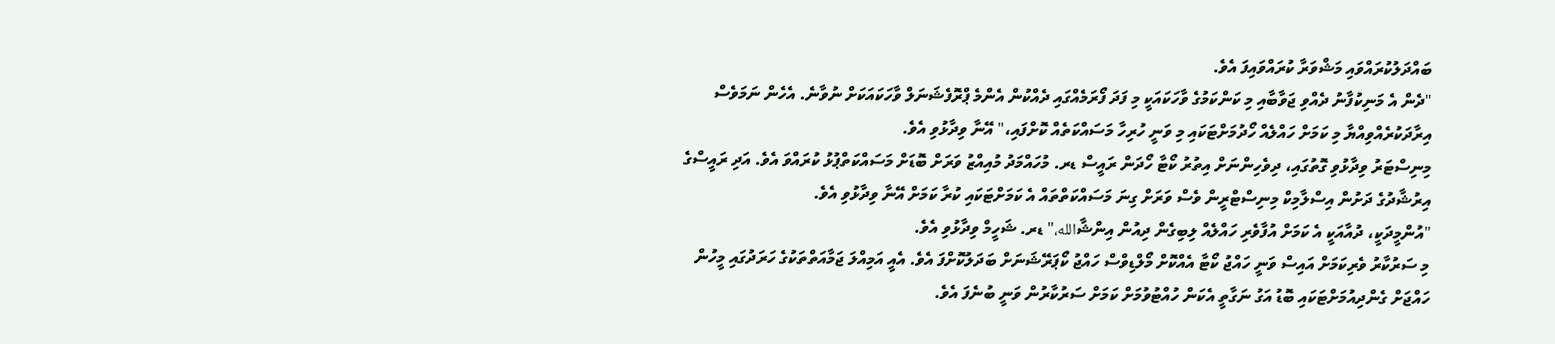ބައްދަލުކުރައްވައި މަޝްވަރާ ކުރައްވައިފަ އެވެ.
"ދެން އެ މަނިކުފާނު ދެއްވި ޖަވާބާއި މި ކަންކަމުގެ ވާހަކައަކީ މި ފަދަ ފޯރަމެއްގައި ދެއްކުން އެންމެ ޕްރޮފެޝަނަލް ވާހަކައަކަށް ނުވާނެ. އެހެން ނަމަވެސް އިރާދަކުރެއްވިއްޔާ މި ކަމަށް ހައްލެއް ހޯދުމަށްޓަކައި މި ވަނީ ހުރިހާ މަސައްކަތެއް ކޮށްފައި،" އޭނާ ވިދާޅުވި އެވެ.
މިނިސްޓަރު ވިދާޅުވި ގޮތުގައި، ދިވެހިންނަށް އިތުރު ކޯޓާ ހޯދަން ރައީސް ޑރ. މުހައްމަދު މުއިއްޒު ވަރަށް ބޮޑަށް މަސައްކަތްޕުޅު ކުރައްވަ އެވެ. އަދި ރައީސްގެ އިރުޝާދުގެ ދަށުން އިސްލާމިކް މިނިސްޓްރީން ވެސް ވަރަށް ގިނަ މަސައްކަތްތައް އެ ކަމަށްޓަކައި ކުރާ ކަމަށް އޭނާ ވިދާޅުވި އެވެ.
"އުންމީދަކީ، ދުއާއަކީ އެ ކަމަށް އުފާވެރި ހައްލެއް ލިބިގެން ދިއުން އިންޝާالله،" ޑރ. ޝަހީމް ވިދާޅުވި އެވެ.
މި ސަރުކާރު ވެރިކަމަށް އައިސް ވަނީ ހައްޖު ކޯޓާ އެއްކޮށް މޯލްޑިވްސް ހައްޖު ކޯޕަރޭޝަނަށް ބަދަލުކޮށްފަ އެވެ. އެއީ އަމިއްލަ ޖަމާއަތްތަކުގެ ހަރަދުގައި މީހުން ހައްޖަށް ގެންދިއުމަށްޓަކައި ބޮޑު އަގު ނަގާތީ އެކަން ހުއްޓުވުމަށް ކަމަށް ސަރުކާރުން ވަނީ ބުނެފަ އެވެ.